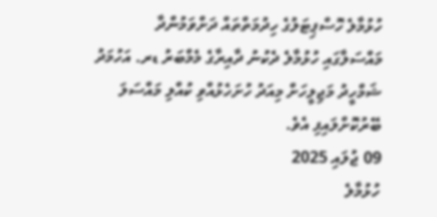ހުޅުމާލެ ހޮސްޕިޓަލުގެ ހިދުމަތްތައް ދަށްވަމުންދާ މައްސަލާގައި ހުޅުމާލެ ދެކުނު ދާއިރާގެ މެމްބަރު ޑރ. އަހުމަދު ޝަމްހީދު މަޖިލީހަށް މިއަދު ހުށަހެޅުއްވި ކުއްލި މައްސަލަ ބޭރުކޮށްލައިފި އެވެ.
09 ޖުލައި 2025
ހުޅުމާލެ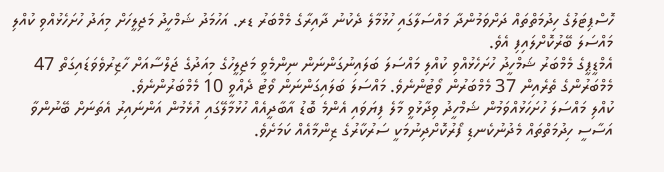ހޮސްޕިޓަލުގެ ހިދުމަތްތައް ދަށްވަމުންދާ މައްސަލާގައި ހުޅުމާލެ ދެކުނު ދާއިރާގެ މެމްބަރު ޑރ. އަހުމަދު ޝަމްހީދު މަޖިލީހަށް މިއަދު ހުށަހެޅުއްވި ކުއްލި މައްސަލަ ބޭރުކޮށްލައިފި އެވެ.
އެމްޑީޕީގެ މެމްބަރު ޝަމްހީދު ހުށަހެޅުއްވި ކުއްލި މައްސަލަ ބަލައިނުގަންނަން ނިންމެވީ މަޖިލީހުގެ މިއަދުގެ ޖަލްސާއަށް ހާޒިރުވެވަޑައިގަތް 47 މެމްބަރުންގެ ތެރެއިން 37 މެމްބަރުން ވޯޓުންނެވެ. މައްސަލަ ބަލައިގަންނަން ވޯޓު ދެއްވީ 10 މެމްބަރުންނެވެ.
ކުއްލި މައްސަލަ ހުށަހަޅުއްވަމުން ޝަމްހީދު ވިދާޅުވީ މާލެ ފިޔަވައި އެންމެ ބޮޑު އާބާދީއެއް ހުޅުމާލޭގައި އުޅެމުން އަންނައިރު އެތަނަށް ބޭނުންވާ އަސާސީ ހިދުމަތްތައް މެދުނުކެނޑި ފޯރުކޮށްދިނުމަކީ ސަރުކާރުގެ ޒިންމާއެއް ކަމަށެވެ.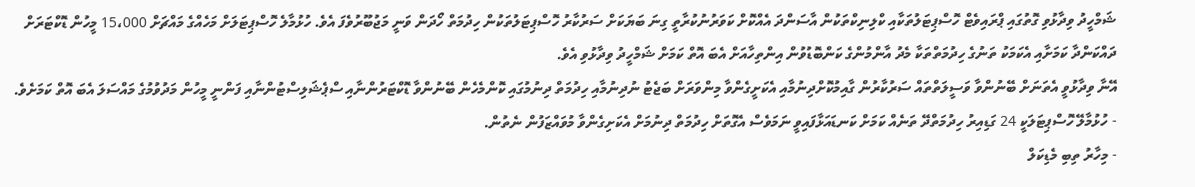ޝަމްހީދު ވިދާޅުވި ގޮތުގައި ޕްރައިވެޓް ހޮސްޕިޓަލުތަކާއި ކްލިނިކްތަކުން އާސަންދަ އެއްކޮށް ކަވަރުނުކުރާތީ ގިނަ ބަޔަކަށް ސަރުކާރު ހޮސްޕިޓަލުތަކުން ހިދުމަތް ހޯދަން ވަނީ މަޖުބޫރުވެފަ އެވެ. ހުޅުމާލެ ހޮސްޕިޓަލަށް މަހެއްގެ މައްޗަށް 15،000 މީހުން ޑޮކްޓަރަށް ދައްކަންދާ ކަމަށާއި އެކަމަކު ތަނުގެ ހިދުމަތްތަކާ މެދު އާންމުންގެ ކަންބޮޑުވުން އިންތިހާއަށް އެބަ އޮތް ކަމަށް ޝަމްހީދު ވިދާޅުވި އެވެ.
އޭނާ ވިދާޅުވީ އެތަނަށް ބޭނުންވާ ވަސީލަތްތައް ސަރުކާރުން ގާއިމުކޮށްދިނުމާއި އެކަށީގެންވާ މިންވަރަށް ބަޖެޓު ނުދިނުމާއި ހިދުމަތް ދިނުމުގައި ކޮންމެހެން ބޭނުންވާ ޑޮކްޓަރުންނާއި ސްޕެޝަލިސްޓުންނާއި ފަންނީ މީހުން މަދުވުމުގެ މައްސަލަ އެބަ އޮތް ކަމަށެވެ.
- ހުޅުމާލޭ ހޮސްޕިޓަލަކީ 24 ގަޑިއިރު ހިދުމަތްދޭ ތަނެއް ކަމަށް ކަނޑައަޅާފައިވީ ނަމަވެސް އެގޮތަށް ހިދުމަތް ދިނުމަށް އެކަށިގެންވާ މުވައްޒަފުން ނެތުން.
- މިހާރު ތިބި މެޑިކަލް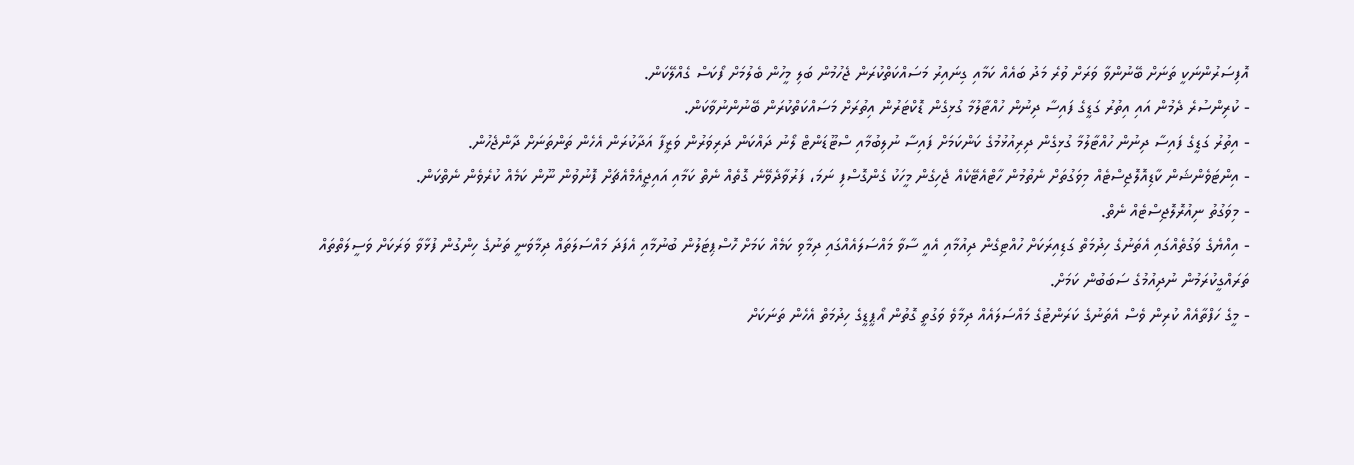އޮފިސަރުންނަކީ ތަނަށް ބޭނުންވާ ވަރަށް ވުރެ މަދު ބައެއް ކަމާއި ގިނައިރު މަސައްކަތްކުރަން ޖެހުމުން ބަލި މީހުން ބެލުމަށް ފޯކަސް ގެއްލޭކަން.
- ކުރިންސުރެ ދެމުން އައި އިތުރު ގަޑީގެ ފައިސާ ދިނުން ހުއްޓާލުމާ ގުޅިގެން ޑޮކްޓަރުން އިތުރަށް މަސައްކަތްކުރަން ބޭނުންނުވާކަން.
- އިތުރު ގަޑީގެ ފައިސާ ދިނުން ހުއްޓާލުމާ ގުޅިގެން ދިރިއުޅުމުގެ ކަންކަމަށް ފައިސާ ނުލިބުމާއި ސްޓޫޑަންޓް ލޯނު ދައްކަން ދަރިވަރުން ވަޒީފާ އަދާކުރަން އެހެން ތަންތަނަށް ދާންޖެހުން.
- އިންޓަވެންޝަން ކާޑިއޮލޮޖިސްޓެއް މިވަގުތަށް ނެތުމުން ހާޓްއެޓޭކެއް ޖެހިގެން މީހަކު ގެންގޮސްފި ނަމަ، ފަރުވާދެވޭނެ ގޮތެއް ނެތް ކަމާއި އައިޖީއެމްއެޗަށް ފޮނުވުން ނޫން ކަމެއް ކުރެވެން ނެތްކަން.
- މިވަގުތު ނިއުރޮލޮޖިސްޓެއް ނެތް.
- އިއްޔެގެ ވަގުތެއްގައި އެތަނުގެ ހިދުމަތް ގަޑިއިރަކަށް ހުއްޓިގެން ދިއުމާއި އެއީ ސާވާ މައްސަލައެއްގައި ދިމާވި ކަމެއް ކަމަށް ހޮސްޕިޓަލުން ބުނުމާއި އެފަދަ މައްސަލަތައް ދިމާވަނީ ތަނުގެ ހިންގުން ފުޅާވާ ވަރަކަށް ވަސީލަތްތައް ތަރައްގީކުރަމުން ނުދިއުމުގެ ސަބަބުން ކަމަށް.
- މީގެ ހަފްތާއެއް ކުރިން ވެސް އެތަނުގެ ކަރަންޓުގެ މައްސަލައެއް ދިމާވެ ވަގުތީ ގޮތުން އޯޕީޑީގެ ހިދުމަތް އެހެން ތަނަކަށް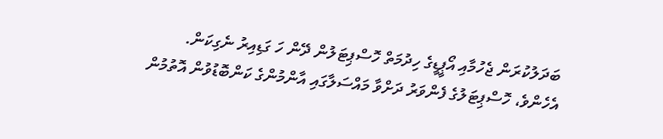ބަދަލުކުރަން ޖެހުމާއި އޯޕީޑީގެ ހިދުމަތް ހޮސްޕިޓަލުން ދޭން ހަ ގަޑިއިރު ނެގިކަން.
އެހެންވެ، ހޮސްޕިޓަލުގެ ފެންވަރު ދަށްވާ މައްސަލާގައި އާންމުންގެ ކަންބޮޑުވުން އޮތުމުން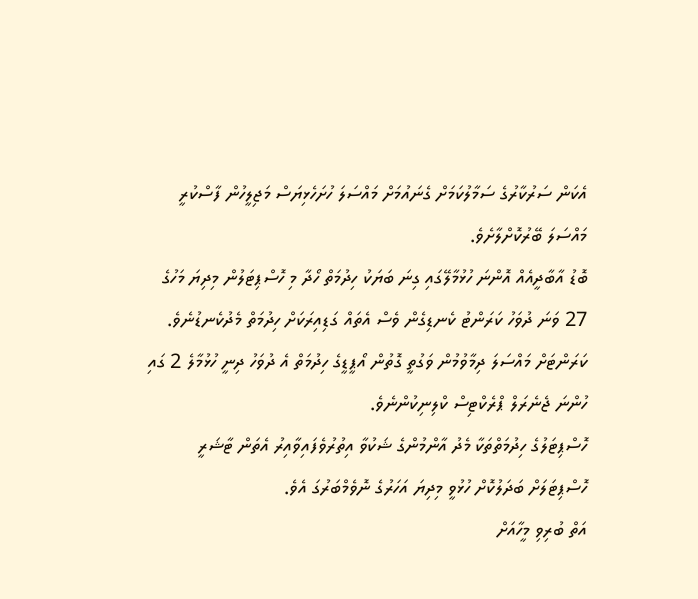އެކަން ސަރުކާރުގެ ސަމާލުކަމަށް ގެނައުމަށް މައްސަލަ ހުށަހެޅިޔަސް މަޖިލީހުން ފާސްކުރީ މައްސަލަ ބޭރުކޮށްލާށެވެ.
ބޮޑު އާބާދީއެއް އޮންނަ ހުޅުމާލޭގައި ގިނަ ބަޔަކު ހިދުމަތް ހޯދާ މި ހޮސްޕިޓަލުން މިދިޔަ މަހުގެ 27 ވަނަ ދުވަހު ކަރަންޓު ކެނޑިގެން ވެސް އެތައް ގަޑިއިރަކަށް ހިދުމަތް މެދުކެނޑުނެވެ. ކަރަންޓަށް މައްސަލަ ދިމާވުމުން ވަގުތީ ގޮތުން އޯޕީޑީގެ ހިދުމަތް އެ ދުވަހު ދިނީ ހުޅުމާލެ 2 ގައި ހުންނަ ޖެނެރަލް ޕްރެކްޓިސް ކްލިނިކުންނެވެ.
ހޮސްޕިޓަލުގެ ހިދުމަތްތަކާ މެދު އާންމުންގެ ޝަކުވާ އިތުރުވެފައިވާއިރު އެތަން ޓާޝަރީ ހޮސްޕިޓަލަށް ބަދަލުކޮށް ހުޅުވީ މިދިޔަ އަހަރުގެ ނޮވެމްބަރުގަ އެވެ.
އަތް ބުރިވި މީހާއަށް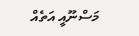މަސްނޫއީ އަތެއް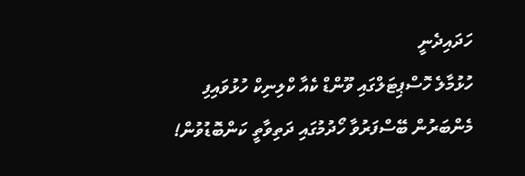ހަދައިދެނީ
ހުޅުމާލެ ހޮސްޕިޓަލްގައި ވޫންޑް ކެއާ ކްލިނިކް ހުޅުވައިފި
މެންބަރުން ބޭސްފަރުވާ ހޯދުމުގައި ދަތިވާތީ ކަންބޮޑުވުން!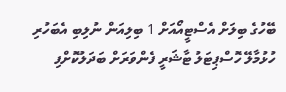ބޭހުގެ ބިލަށް އެސްޓީއޯއަށް 1 ބިލިއަން ނުލިބި އެބަހުރި
ހުޅުމާލޭ ހޮސްޕިޓަލު ޓާޝަރީ ފެންވަރަށް ބަދަލުކޮށްފި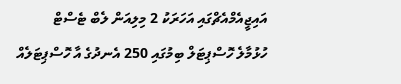އައިޖީއެމްއެޗްގައި އަހަރަކު 2 މިލިއަން ލެބް ޓެސްޓް
ހުޅުމާލެ ހޮސްޕިޓަލް ބިމުގައި 250 އެނދުގެ އާ ހޮސްޕިޓަލެއް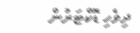ދިވެހި ޑޮކްޓަރުން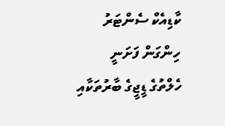ކާޑިއެކް ސެންޓަރު ހިންގަން ފަށަނީ
ހެލްތުގެ ޑީޖީގެ ބާރުތަކާއި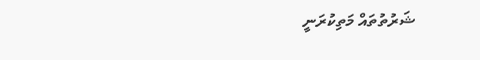ޝަރުތުތައް މަތިކުރަނީ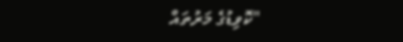"ކޮވިޑުގެ މަރުތައް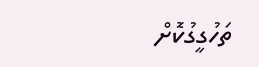ތަހުގީގުކޮށް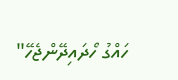ހައްގު ހޯދައިދޭންޖެހޭ"